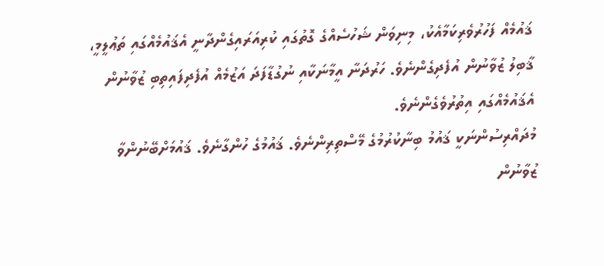ޤައުމެއް ފަހުރުވެރިކަމާއެކު، މިނިވަން ޝަހުސެއްގެ ގޮތުގައި ކުރިއަރައިގެންދާނީ އެޤައުމެއްގައި ތަޢުލީމީ، ޤާބިލު ޒުވާނުން އުފެދިގެންނެވެ. ހަރުދަނާ އީމާނަކާއި ނުގުޑާފަދަ އަޒުމެއް އުފެދިފައިތިބި ޒުވާނުން އެޤައުމެއްގައި އިތުރުވެގެންނެވެ.
މުދައްރިސުންނަކީ ޤައުމު ބިނާކުރުމުގެ މޭސްތިރިންނެވެ. ޤައުމުގެ ހުންގާނެވެ. ޤައުމަށްބޭނުންވާ ޒުވާނުން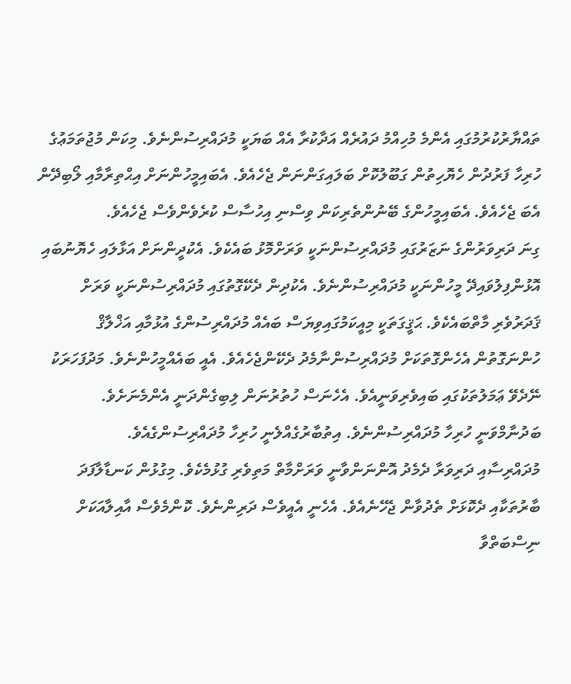ތައްޔާރުކުރުމުގައި އެންމެ މުހިއްމު ދައުރެއް އަދާކުރާ އެއް ބަޔަކީ މުދައްރިސުންނެވެ. މިކަން މުޖުތަމަޢުގެ ހުރިހާ ފަރުދުން ހެޔޮހިތުން ގަބޫލުކޮށް ބަލައިގަންނަން ޖެހެއެވެ. އެބައިމީހުންނަށް އިޙްތިރާމާއި ލޯބިދޭން އެބަ ޖެހެއެވެ. އެބައިމީހުންގެ ބޭނުންތެރިކަން ވިސްނި އިހުސާސް ކުރެވެންވެސް ޖެހެއެވެ.
ގިނަ ދަރިވަރުންގެ ނަޒަރުގައި މުދައްރިސުންނަކީ ވަރަށްމޮޅު ބައެކެވެ. އެކުދީންނަށް އަޅާލައި ހެޔޮނުބައި އޮޅުންފިލުވައިދޭ މީހުންނަކީ މުދައްރިސުންނެވެ. އެކުދިން ދެކޭގޮތުގައި މުދައްރިސުންނަކީ ވަރަށް ޤަދަރުވެރި މާތްބައެކެވެ. ޙަޤީގަތަކީ މިއީކަމުގައިވިޔަސް ބައެއް މުދައްރިސުންގެ އުޅުމާއި އަޚްލާޤް ހުންނަގޮތުން އެހެންގޮތަކަށް މުދައްރިސުންނާމެދު ދެކޭންޖެހެއެވެ. އެއީ ބައެއްމީހުންނެވެ. މަދުފަހަރަކު ނޭދެވޭ ޢަމަލުތަކުގައި ބައިވެރިވަނީއެވެ. އެހެނަސް ހުތުރުނަން ލިބިގެންދަނީ އެންމެނަށެވެ. ބަދުނާމްވަނީ ހުރިހާ މުދައްރިސުންނެވެ. އިތުބާރުގެއްލެނީ ހުރިހާ މުދައްރިސުންގެއެވެ.
މުދައްރިސާއި ދަރިވަރާ ދެމެދު އޮންނަންވާނީ ވަރަށްމާތް މަތިވެރި ގުޅުމެކެވެ. މިގުޅުން ކަނޑާލާފަދަ ބާރުތަކާއި ދެކޮޅަށް ތެދުވާން ޖެހޭނެއެވެ. އެހެނީ އެއީވެސް ދަރިންނެވެ. ކޮންމެވެސް އާއިލާއަކަށް ނިސްބަތްވާ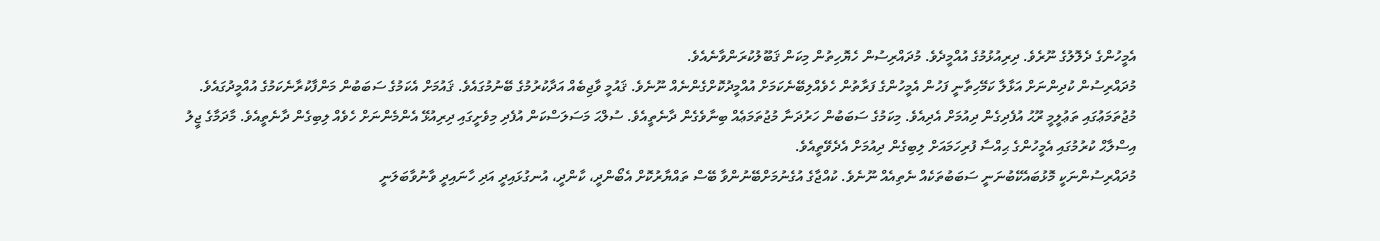އެމީހުންގެ ދެލޮލުގެ ނޫރެވެ. ދިރިއުޅުމުގެ އުއްމީދެވެ. މުދައްރިސުން ހެޔޮހިތުން މިކަން ޤަބޫލުކުރަންވާނެއެވެ.
މުދައްރިސުން ކުދިންނަށް އަޅާލާ ކަމޭހިތާނީ ފަހުން އެމީހުންގެ ފަރާތުން ހެވެއްލިބޭނެކަމަށް އުއްމީދުކޮށްގެންނެއް ނޫނެވެ. ޤައުމީ ވާޖިބެއް އަދާކުރުމުގެ ބޭނުމުގައެވެ. ޤައުމަށް އެކަމުގެ ސަބަބުން މަންފާކުރާނެކަމުގެ އުއްމީދުގައެވެ. މުޖުތަމަޢުގައި ތަޢުލީމީ ރޫޙު އުފެދިގެން ދިއުމަށް އެދިއެވެ. މިކަމުގެ ސަބަބުން ހަރުދަނާ މުޖުތަމަޢެއް ބިނާވެގެން ދާނެތީއެވެ. ސުލްޙަ މަސަލަސްކަން އުފެދި މިވެށީގައި ދިރިއުޅޭ އެންމެންނަށް ހެވެއް ލިބިގެން ދާނެތީއެވެ. މާދަމާގެ ޖީލު އިސްލާޙް ކުރުމުގައި އެމީހުންގެ ޙިއްސާ ފުރިހަމައަށް ލިބިގެން ދިއުމަށް އެދެވޭތީއެވެ.
މުދައްރިސުންނަކީ މޮޅުބައެކޭބުނަނީ ސަބަބުތަކެއް ނެތިއެއް ނޫނެވެ. ކުއްޖާގެ އުގެނުމަށްބޭނުންވާ ބޭސް ތައްޔާރުކޮށް އެބޯންދީ، ކާންދީ، އުނގުޅައިދީ އަދި ހާނައިދީ ވާނުވާބަލަނީ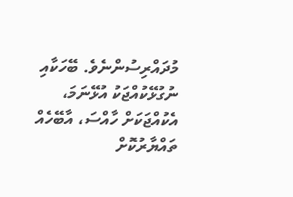މުދައްރިސުންނެވެ. ބޭހަކާއި ނުގުޅޭކުއްޖަކު އުޅޭނަމަ، އެކުއްޖަކަށް ހާއްސަ، އާބޭހެއް ތައްޔާރުކޮށް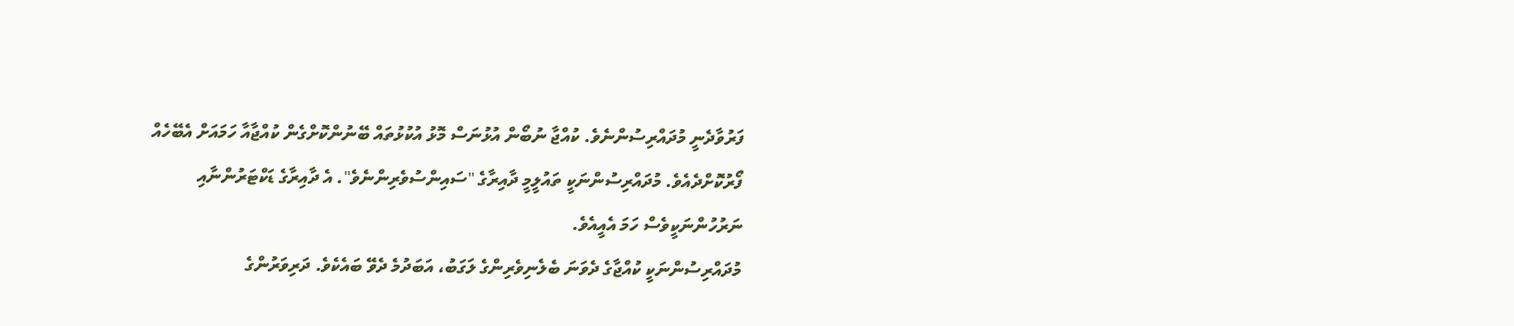ފަރުވާދެނީ މުދައްރިސުންނެވެ. ކުއްޖާ ނުބޯން އުޅުނަސް މޮޅު އުކުޅުތައް ބޭނުންކޮށްގެން ކުއްޖާއާ ހަމައަށް އެބޭހެއް ފޯރުކޮށްދެއެވެ. މުދައްރިސުންނަކީ ތައުލީމީ ދާއިރާގެ "ސައިންސުވެރިންނެވެ". އެ ދާއިރާގެ ޑަކްޓަރުންނާއި ނަރުހުންނަކީވެސް ހަމަ އެއީއެވެ.
މުދައްރިސުންނަކީ ކުއްޖާގެ ދެވަނަ ބެލެނިވެރިންގެ ލަގަބު، އަބަދުމެ ދެވޭ ބައެކެވެ. ދަރިވަރުންގެ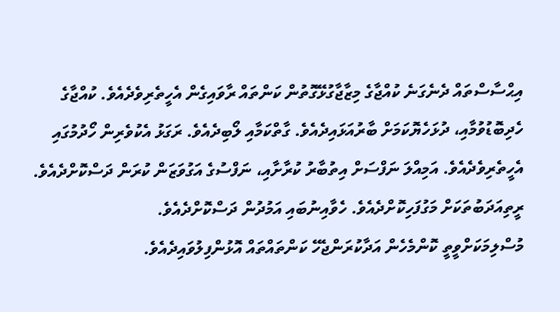އިޙްސާސްތައް ދެނެގަނެ ކުއްޖާގެ މިޒާޖާގުޅޭގޮތުން ކަންތައް ރާވައިގެން އެހީތެރިވެދެއެވެ. ކުއްޖާގެ ހެދިބޮޑުވުމާއި، ދުޅަހެޔޮކަމަށް ބާރުއަޅައިދެއެވެ. ގާތްކަމާއި ލޯބިދެއެވެ. ރަގަޅު އެކުވެރިން ހޯދުމުގައި އެހީތެރިވެދެއެވެ. އަމިއްލަ ނަފްސަށް އިތުބާރު ކުރާށާއި، ނަފްސުގެ އަގުވަޒަން ކުރަން ދަސްކޮށްދެއެވެ. ރީތިއަދަބުތަކަށް މަގުފަހިކޮށްދެއެވެ. ހެވާއިނުބައި އަމުދުން ދަސްކޮށްދެއެވެ.
މުސްލިމަކަށްވީތީ ކޮންމެހެން އަދާކުރަންޖެހޭ ކަންތައްތައް އޮޅުންފިލުވައިދެއެވެ.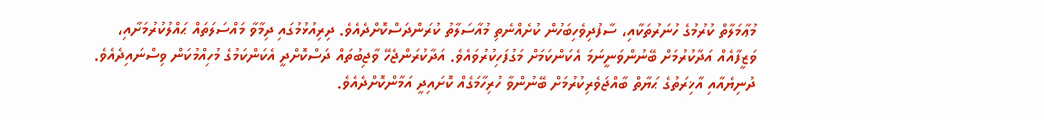މުޢާމަލާތް ކުރުމުގެ ހުނަރުތަކާއި، ސާފުދިވެހިބަހުން ކުށެއްނެތި މުއާސަލާތު ކުރަންދަސްކޮށްދެއެވެ. ދިރިއުޅުމުގައި ދިމާވާ މައްސަލަތައް ޙައްލުކުރުމަށާއި، ވަޒީފާއެއް އަދާކުރުމަށް ބޭނުންވަނީނަމަ އެކަންކަމަށް މަގުފަހިކުރުވައެވެ. އަދާކުރަންޖެހޭ ވާޖިބުތައް ދަސްކޮށްދީ އެކަންކަމުގެ މުހިއްމުކަން ވިސްނައިދެއެވެ. ދުނިޔެއާއި އާޚިރަތުގެ ޙަޔާތް ބާއްޖަވެރިކުރުމަށް ބޭނުންވާ ހުރިހާމަގެއް ކޮށައިދީ އަމާންކޮށްދެއެވެ.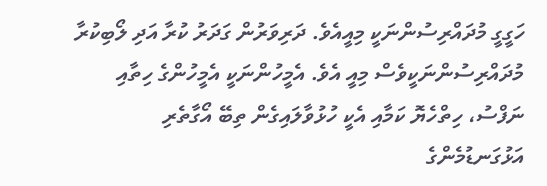ހަގީގީ މުދައްރިސުންނަކީ މިއީއެވެ. ދަރިވަރުން ގަދަރު ކުރާ އަދި ލޯބިކުރާ މުދައްރިސުންނަކީވެސް މިއީ އެވެ. އެމީހުންނަކީ އެމީހުންގެ ހިތާއި ނަފްސު، ހިތްހެޔޮ ކަމާއި އެކީ ހުޅުވާލައިގެން ތިބޭ އޯގާތެރި އަޅުގަނޑުމެންގެ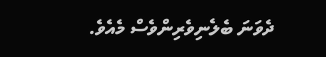ދެވަނަ ބެލެނިވެރިންވެސް މެއެވެ.